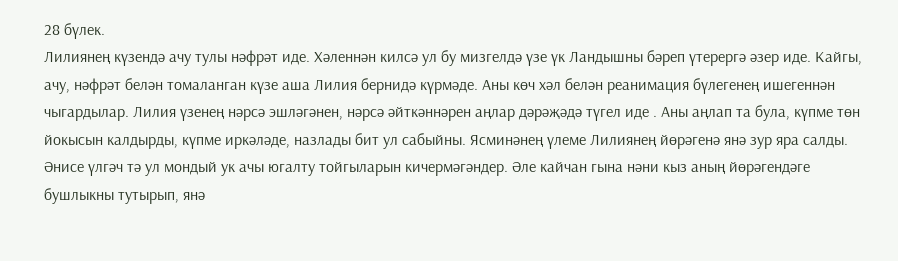28 бүлек.
Лилиянең күзендә ачу тулы нәфрәт иде. Хәленнән килсә ул бу мизгелдә үзе үк Ландышны бәреп үтерергә әзер иде. Кайгы, ачу, нәфрәт белән томаланган күзе аша Лилия бернидә күрмәде. Аны көч хәл белән реанимация бүлегенең ишегеннән чыгардылар. Лилия үзенең нәрсә эшләгәнен, нәрсә әйткәннәрен аңлар дәрәҗәдә түгел иде . Аны аңлап та була, күпме төн йокысын калдырды, күпме иркәләде, назлады бит ул сабыйны. Ясминәнең үлеме Лилиянең йөрәгенә янә зур яра салды. Әнисе үлгәч тә ул мондый ук ачы югалту тойгыларын кичермәгәндер. Әле кайчан гына нәни кыз аның йөрәгендәге бушлыкны тутырып, янә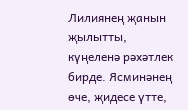Лилиянең җанын җылытты, күңеленә рәхәтлек бирде. Ясминәнең өче, җидесе үтте,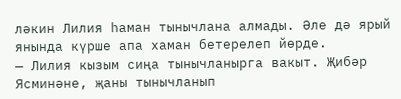ләкин Лилия һаман тынычлана алмады. Әле дә ярый янында күрше апа хаман бетерелеп йөрде.
— Лилия кызым сиңа тынычланырга вакыт. Җибәр Ясминәне, җаны тынычланып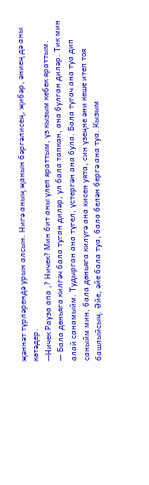җәннәт түрләрендә урын алсын. Нигә аның җанын бәргәлисең, җибәр, әниең дә аны көтәдер.
--Ничек Рауза апа ,? Ничек? Мин бит аны үлеп яраттым, үз кызым кебек яраттым.
— Бала дөньяга килгәч бала туган диләр, ул бала тапкан, ана булган диләр. Тик мин алай санамыйм. Тудырган ана түгел, үстергән ана була. Бала тугач ана туа дип саныйм мин, бала дөньяга килүгә ана хисен уята, син үзеңне әни кеше итеп тоя башлыйсың. Әйе, әйе бала туа, бала белән бергә ана туа. Кызым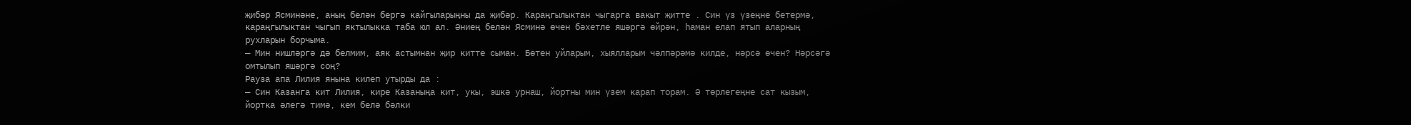җибәр Ясминәне, аның белән бергә кайгыларыңны да җибәр. Караңгылыктан чыгарга вакыт җитте . Син үз үзеңне бетермә, караңгылыктан чыгып яктылыкка таба юл ал. Әниең белән Ясминә өчен бәхетле яшәргә өйрән, һаман елап ятып аларның рухларын борчыма.
— Мин нишләргә дә белмим, аяк астымнан җир китте сыман. Бөтен уйларым, хыялларым чәлпәрәмә килде, нәрсә өчен? Нәрсәгә омтылып яшәргә соң?
Рауза апа Лилия янына килеп утырды да :
— Син Казанга кит Лилия, кире Казаныңа кит, укы, эшкә урнаш, йортны мин үзем карап торам. Ә төрлегеңне сат кызым, йортка әлегә тимә, кем белә бәлки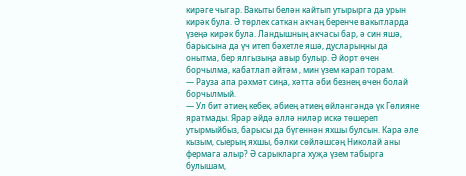кирәге чыгар. Вакыты белән кайтып утырырга да урын кирәк була. Ә төрлек саткан акчаң беренче вакытларда үзеңә кирәк була. Ландышның акчасы бар, ә син яшә, барысына да үч итеп бәхетле яшә, дусларыңны да онытма, бер ялгызыңа авыр булыр. Ә йорт өчен борчылма, кабатлап әйтәм , мин үзем карап торам.
— Рауза апа рәхмәт сиңа, хәтта әби безнең өчен болай борчылмый.
— Ул бит әтиең кебек, әбиең әтиең өйләнгәндә үк Гөлияне яратмады. Ярар әйдә әллә ниләр искә төшереп утырмыйбыз, барысы да бүгеннән яхшы булсын. Кара әле кызым, сыерың яхшы, бәлки сөйләшсәң Николай аны фермага алыр? Ә сарыкларга хуҗа үзем табырга булышам,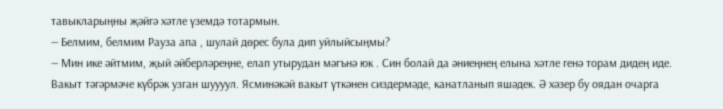тавыкларыңны җәйгә хәтле үземдә тотармын.
— Белмим, белмим Рауза апа , шулай дөрес була дип уйлыйсыңмы?
— Мин ике әйтмим, җый әйберләреңне, елап утырудан мәгънә юк . Син болай да әниеңнең елына хәтле генә торам дидең иде. Вакыт тәгәрмәче күбрәк узган шуууул. Ясминәкәй вакыт үткәнен сиздермәде, канатланып яшәдек. Ә хәзер бу оядан очарга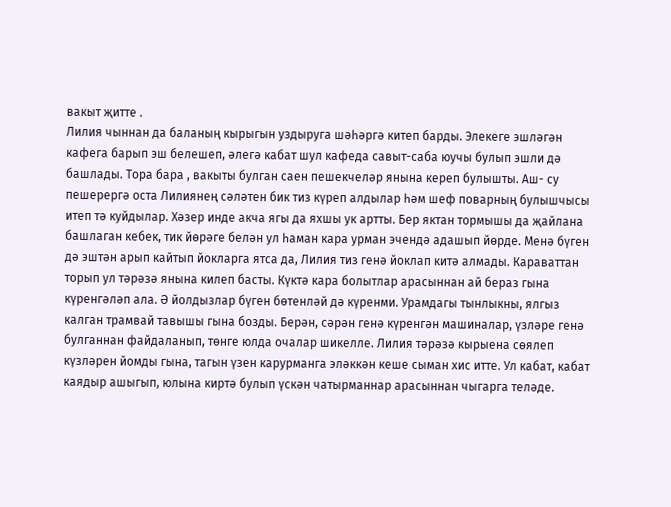вакыт җитте .
Лилия чыннан да баланың кырыгын уздыруга шәһәргә китеп барды. Элекеге эшләгән кафега барып эш белешеп, әлегә кабат шул кафеда савыт-саба юучы булып эшли дә башлады. Тора бара , вакыты булган саен пешекчеләр янына кереп булышты. Аш- су пешерергә оста Лилиянең сәләтен бик тиз күреп алдылар һәм шеф поварның булышчысы итеп тә куйдылар. Хәзер инде акча ягы да яхшы ук артты. Бер яктан тормышы да җайлана башлаган кебек, тик йөрәге белән ул һаман кара урман эчендә адашып йөрде. Менә бүген дә эштән арып кайтып йокларга ятса да, Лилия тиз генә йоклап китә алмады. Караваттан торып ул тәрәзә янына килеп басты. Күктә кара болытлар арасыннан ай бераз гына күренгәләп ала. Ә йолдызлар бүген бөтенләй дә күренми. Урамдагы тынлыкны, ялгыз калган трамвай тавышы гына бозды. Берән, сәрән генә күренгән машиналар, үзләре генә булганнан файдаланып, төнге юлда очалар шикелле. Лилия тәрәзә кырыена сөялеп күзләрен йомды гына, тагын үзен карурманга эләккән кеше сыман хис итте. Ул кабат, кабат каядыр ашыгып, юлына киртә булып үскән чатырманнар арасыннан чыгарга теләде.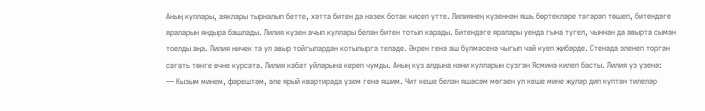Аның куллары, аяклары тырналып бетте, хәтта битен дә нәзек ботак кисеп үтте. Лилиянең күзеннән яшь бөртекләре тәгәрәп төшеп, битендәге яраларын яндыра башлады. Лилия күзен ачып куллары белән битен тотып карады. Битендәге яралары уенда гына түгел, чыннан да авырта сыман тоелды аңа. Лилия ничек тә ул авыр тойгылардан котылырга теләде. Әкрен генә аш бүлмәсенә чыгып чәй куеп җибәрде. Стенада эленеп торган сәгать төнге өчне күрсәтә. Лилия кабат уйларына кереп чумды. Аның күз алдына нәни кулларын сузган Ясминә килеп басты. Лилия үз үзенә:
— Кызым минем, фәрештәм, әле ярый квартирада үзем генә яшим. Чит кеше белән яшәсәм мөгаен ул кеше мине җүләр дип күптән тилеләр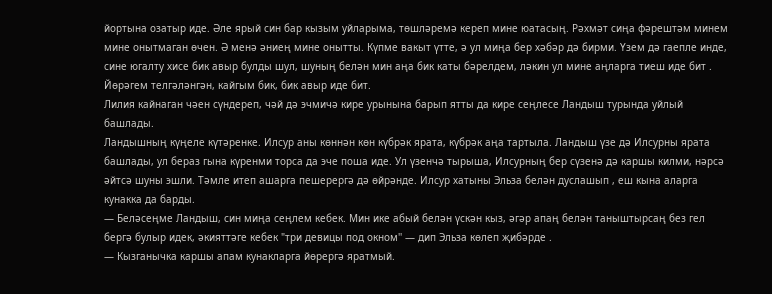йортына озатыр иде. Әле ярый син бар кызым уйларыма, төшләремә кереп мине юатасың. Рәхмәт сиңа фәрештәм минем мине онытмаган өчен. Ә менә әниең мине онытты. Күпме вакыт үтте, ә ул миңа бер хәбәр дә бирми. Үзем дә гаепле инде, сине югалту хисе бик авыр булды шул, шуның белән мин аңа бик каты бәрелдем, ләкин ул мине аңларга тиеш иде бит . Йөрәгем телгәләнгән, кайгым бик, бик авыр иде бит.
Лилия кайнаган чәен сүндереп, чәй дә эчмичә кире урынына барып ятты да кире сеңлесе Ландыш турында уйлый башлады.
Ландышның күңеле күтәренке. Илсур аны көннән көн күбрәк ярата, күбрәк аңа тартыла. Ландыш үзе дә Илсурны ярата башлады, ул бераз гына күренми торса да эче поша иде. Ул үзенчә тырыша, Илсурның бер сүзенә дә каршы килми, нәрсә әйтсә шуны эшли. Тәмле итеп ашарга пешерергә дә өйрәнде. Илсур хатыны Эльза белән дуслашып , еш кына аларга кунакка да барды.
— Беләсеңме Ландыш, син миңа сеңлем кебек. Мин ике абый белән үскән кыз, әгәр апаң белән таныштырсаң без гел бергә булыр идек, әкияттәге кебек "три девицы под окном'' — дип Эльза көлеп җибәрде .
— Кызганычка каршы апам кунакларга йөрергә яратмый.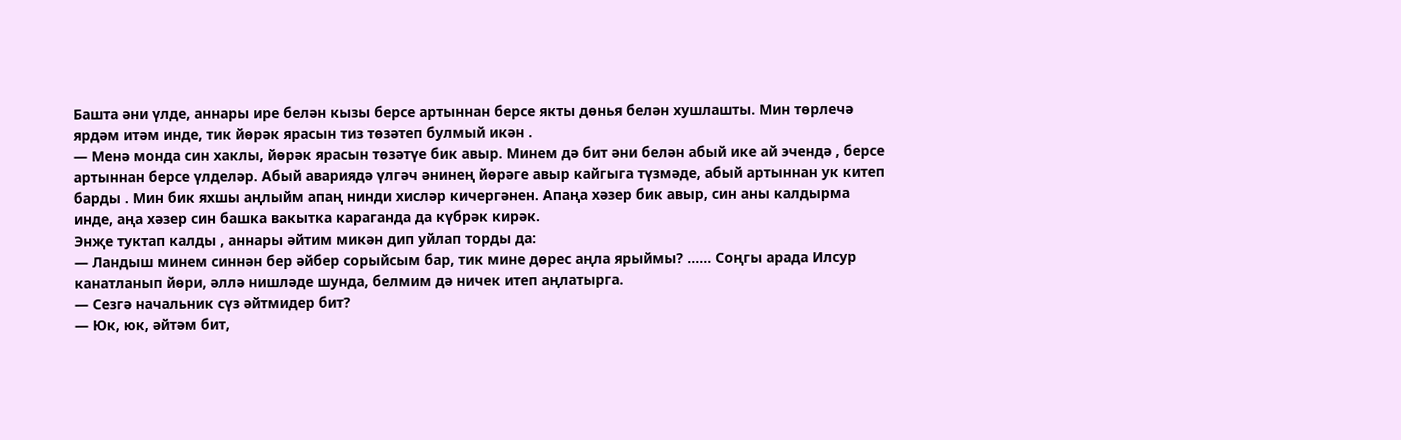Башта әни үлде, аннары ире белән кызы берсе артыннан берсе якты дөнья белән хушлашты. Мин төрлечә ярдәм итәм инде, тик йөрәк ярасын тиз төзәтеп булмый икән .
— Менә монда син хаклы, йөрәк ярасын төзәтүе бик авыр. Минем дә бит әни белән абый ике ай эчендә , берсе артыннан берсе үлделәр. Абый авариядә үлгәч әнинең йөрәге авыр кайгыга түзмәде, абый артыннан ук китеп барды . Мин бик яхшы аңлыйм апаң нинди хисләр кичергәнен. Апаңа хәзер бик авыр, син аны калдырма инде, аңа хәзер син башка вакытка караганда да күбрәк кирәк.
Энҗе туктап калды , аннары әйтим микән дип уйлап торды да:
— Ландыш минем синнән бер әйбер сорыйсым бар, тик мине дөрес аңла ярыймы? ...... Соңгы арада Илсур канатланып йөри, әллә нишләде шунда, белмим дә ничек итеп аңлатырга.
— Сезгә начальник сүз әйтмидер бит?
— Юк, юк, әйтәм бит,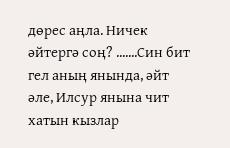дөрес аңла. Ничек әйтергә соң? .......Син бит гел аның янында, әйт әле, Илсур янына чит хатын кызлар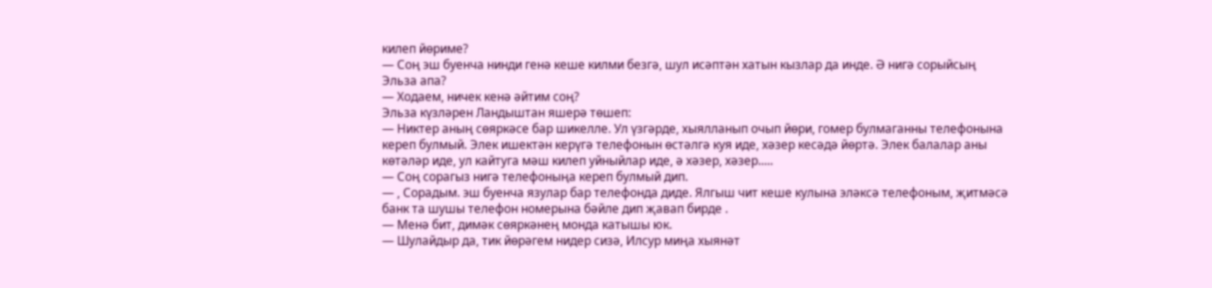килеп йөриме?
— Соң эш буенча нинди генә кеше килми безгә, шул исәптән хатын кызлар да инде. Ә нигә сорыйсың Эльза апа?
— Ходаем, ничек кенә әйтим соң?
Эльза күзләрен Ландыштан яшерә төшеп:
— Никтер аның сөяркәсе бар шикелле. Ул үзгәрде, хыялланып очып йөри, гомер булмаганны телефонына кереп булмый. Элек ишектән керүгә телефонын өстәлгә куя иде, хәзер кесәдә йөртә. Элек балалар аны көтәләр иде, ул кайтуга мәш килеп уйныйлар иде, ә хәзер, хәзер.....
— Соң сорагыз нигә телефоныңа кереп булмый дип.
— , Сорадым. эш буенча язулар бар телефонда диде. Ялгыш чит кеше кулына эләксә телефоным, җитмәсә банк та шушы телефон номерына бәйле дип җавап бирде .
— Менә бит, димәк сөяркәнең монда катышы юк.
— Шулайдыр да, тик йөрәгем нидер сизә, Илсур миңа хыянәт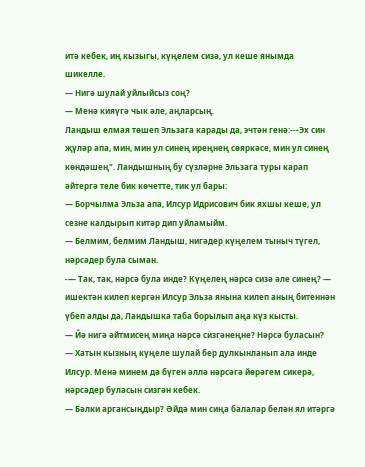итә кебек, иң кызыгы, күңелем сизә, ул кеше янымда шикелле.
— Нигә шулай уйлыйсыз соң?
— Менә кияүгә чык әле, аңларсың.
Ландыш елмая төшеп Эльзага карады да, эчтән генә:---Эх син җүләр апа, мин, мин ул синең иреңнең сөяркәсе, мин ул синең көндәшең". Ландышның бу сүзләрне Эльзага туры карап әйтергә теле бик көчетте, тик ул бары:
— Борчылма Эльза апа, Илсур Идрисович бик яхшы кеше, ул сезне калдырып китәр дип уйламыйм.
— Белмим, белмим Ландыш, нигәдер күңелем тыныч түгел, нәрсәдер була сыман.
-— Так, так, нәрсә була инде? Күңелең нәрсә сизә әле синең? — ишектән килеп кергән Илсур Эльза янына килеп аның битеннән үбеп алды да, Ландышка таба борылып аңа күз кысты.
— Йә нигә әйтмисең миңа нәрсә сизгәнеңне? Нәрсә буласын?
— Хатын кызның күңеле шулай бер дулкынланып ала инде Илсур. Менә минем дә бүген әллә нәрсәгә йөрәгем сикерә, нәрсәдер буласын сизгән кебек.
— Бәлки аргансыңдыр? Әйдә мин сиңа балалар белән ял итәргә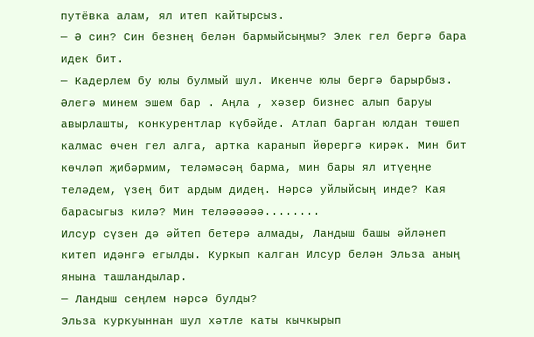путёвка алам, ял итеп кайтырсыз.
— Ә син? Син безнең белән бармыйсыңмы? Элек гел бергә бара идек бит.
— Кадерлем бу юлы булмый шул. Икенче юлы бергә барырбыз. Әлегә минем эшем бар . Аңла , хәзер бизнес алып баруы авырлашты, конкурентлар күбәйде. Атлап барган юлдан төшеп калмас өчен гел алга, артка каранып йөрергә кирәк. Мин бит көчләп җибәрмим, теләмәсәң барма, мин бары ял итүеңне теләдем, үзең бит ардым дидең. Нәрсә уйлыйсың инде? Кая барасыгыз килә? Мин теләәәәәә........
Илсур сүзен дә әйтеп бетерә алмады, Ландыш башы әйләнеп китеп идәнгә егылды. Куркып калган Илсур белән Эльза аның янына ташландылар.
— Ландыш сеңлем нәрсә булды?
Эльза куркуыннан шул хәтле каты кычкырып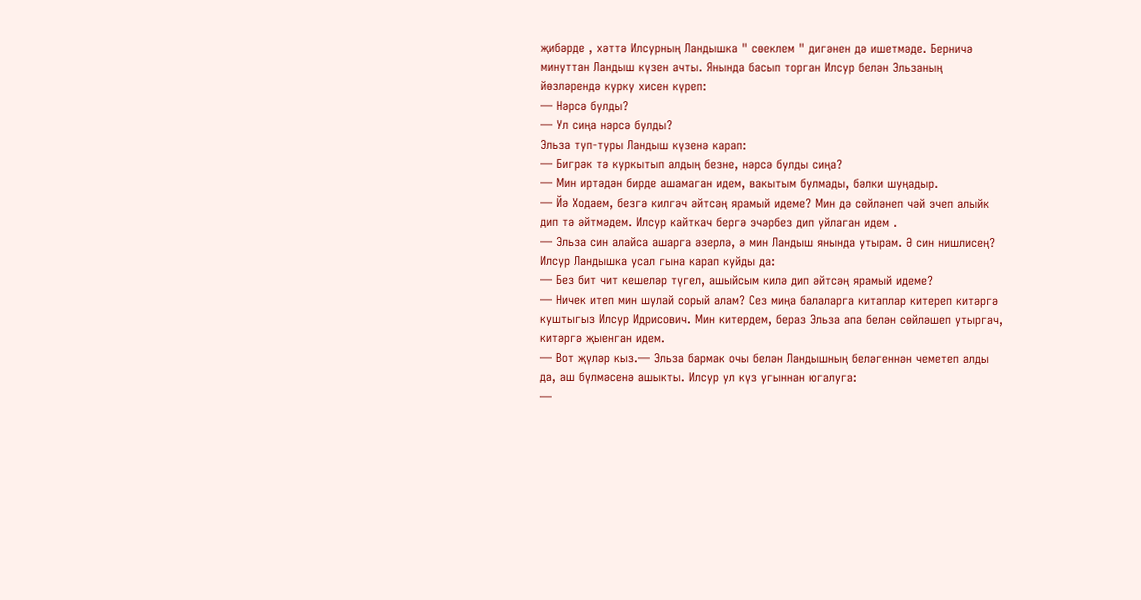җибәрде , хәттә Илсурның Ландышка " сөеклем " дигәнен дә ишетмәде. Берничә минуттан Ландыш күзен ачты. Янында басып торган Илсур белән Эльзаның йөзләрендә курку хисен күреп:
— Нәрсә булды?
— Ул сиңа нәрсә булды?
Эльза туп-туры Ландыш күзенә карап:
— Бигрәк тә куркытып алдың безне, нәрсә булды сиңа?
— Мин иртәдән бирде ашамаган идем, вакытым булмады, бәлки шуңадыр.
— Йә Ходаем, безгә килгәч әйтсәң ярамый идеме? Мин дә сөйләнеп чәй эчеп алыйк дип тә әйтмәдем. Илсур кайткач бергә эчәрбез дип уйлаган идем .
— Эльза син алайса ашарга әзерлә, ә мин Ландыш янында утырам. Ә син нишлисең?
Илсур Ландышка усал гына карап куйды да:
— Без бит чит кешеләр түгел, ашыйсым килә дип әйтсәң ярамый идеме?
— Ничек итеп мин шулай сорый алам? Сез миңа балаларга китаплар китереп китәргә куштыгыз Илсур Идрисович. Мин китердем, бераз Эльза апа белән сөйләшеп утыргач, китәргә җыенган идем.
— Вот җүләр кыз.— Эльза бармак очы белән Ландышның беләгеннән чеметеп алды да, аш бүлмәсенә ашыкты. Илсур ул күз угыннан югалуга:
—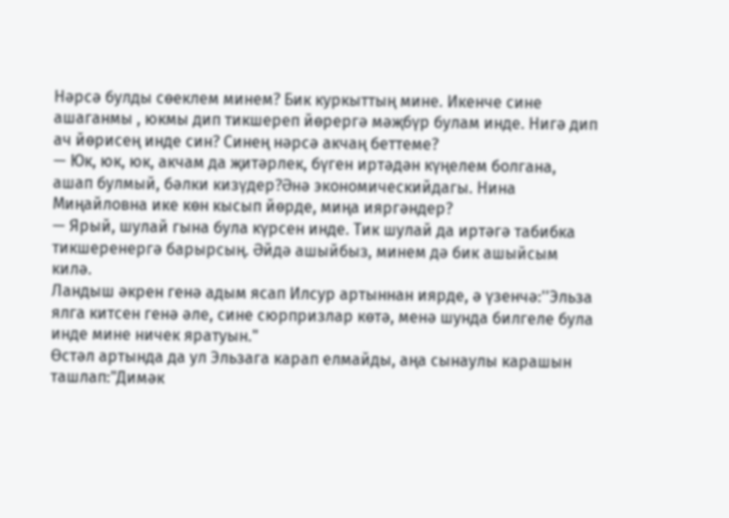Нәрсә булды сөеклем минем? Бик куркыттың мине. Икенче сине ашаганмы , юкмы дип тикшереп йөрергә мәҗбүр булам инде. Нигә дип ач йөрисең инде син? Синең нәрсә акчаң беттеме?
— Юк, юк, юк, акчам да җитәрлек, бүген иртәдән күңелем болгана, ашап булмый, бәлки кизүдер?Әнә экономическийдагы. Нина Миңайловна ике көн кысып йөрде, миңа ияргәндер?
— Ярый, шулай гына була күрсен инде. Тик шулай да иртәгә табибка тикшеренергә барырсың. Әйдә ашыйбыз, минем дә бик ашыйсым килә.
Ландыш әкрен генә адым ясап Илсур артыннан иярде, ә үзенчә:''Эльза ялга китсен генә әле, сине сюрпризлар көтә, менә шунда билгеле була инде мине ничек яратуын."
Өстәл артында да ул Эльзага карап елмайды, аңа сынаулы карашын ташлап:"Димәк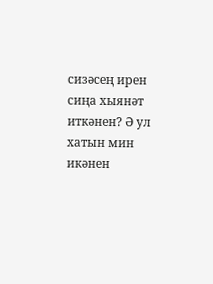сизәсең ирен сиңа хыянәт иткәнен? Ә ул хатын мин икәнен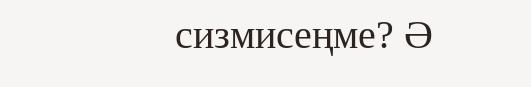сизмисеңме? Ә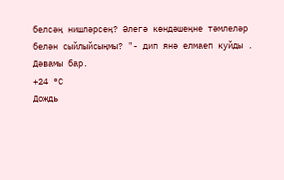белсәң нишләрсең? Әлегә көндәшеңне тәмлеләр белән сыйлыйсыңмы? "- дип янә елмаеп куйды .
Дәвамы бар.
+24 °С
Дождь